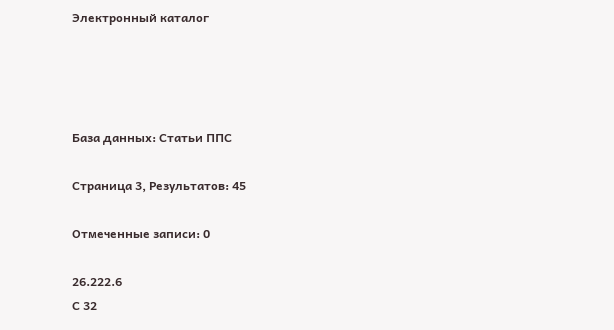Электронный каталог




База данных: Статьи ППС

Страница 3, Результатов: 45

Отмеченные записи: 0

26.222.6
С 32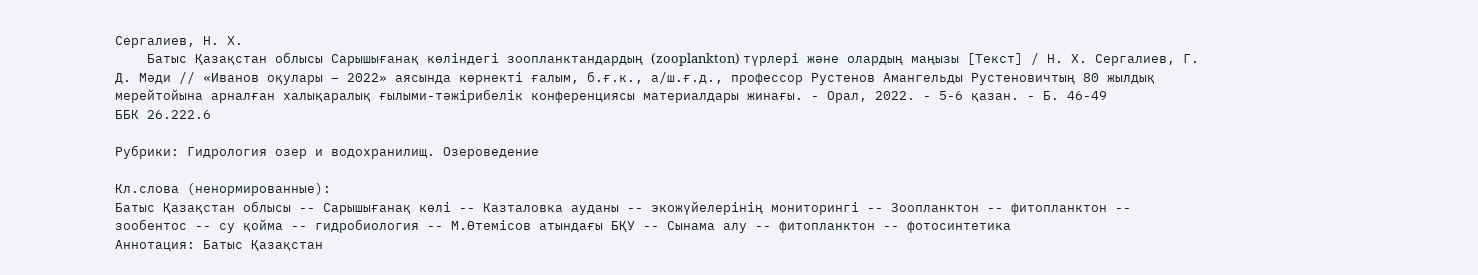Сергалиев, Н. Х.
    Батыс Қазақстан облысы Сарышығанақ көліндегі зоопланктандардың (zooplankton) түрлері жəне олардың маңызы [Текст] / Н. Х. Сергалиев, Г. Д. Мəди // «Иванов оқулары – 2022» аясында көрнекті ғалым, б.ғ.к., а/ш.ғ.д., профессор Рустенов Амангельды Рустеновичтың 80 жылдық мерейтойына арналған халықаралық ғылыми-тəжірибелік конференциясы материалдары жинағы. - Орал, 2022. - 5-6 қазан. - Б. 46-49
ББК 26.222.6

Рубрики: Гидрология озер и водохранилищ. Озероведение

Кл.слова (ненормированные):
Батыс Қазақстан облысы -- Сарышығанақ көлі -- Казталовка ауданы -- экожүйелерінің мониторингі -- Зоопланктон -- фитопланктон -- зообентос -- су қойма -- гидробиология -- М.Өтемісов атындағы БҚУ -- Сынама алу -- фитопланктон -- фотосинтетика
Аннотация: Батыс Қазақстан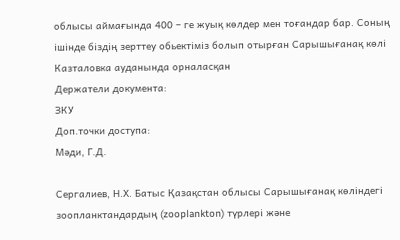облысы аймағында 400 – ге жуық көлдер мен тоғандар бар. Соның ішінде біздің зерттеу обьектіміз болып отырған Сарышығанақ көлі Казталовка ауданында орналасқан
Держатели документа:
ЗКУ
Доп.точки доступа:
Мəди, Г.Д.

Сергалиев, Н.Х. Батыс Қазақстан облысы Сарышығанақ көліндегі зоопланктандардың (zooplankton) түрлері жəне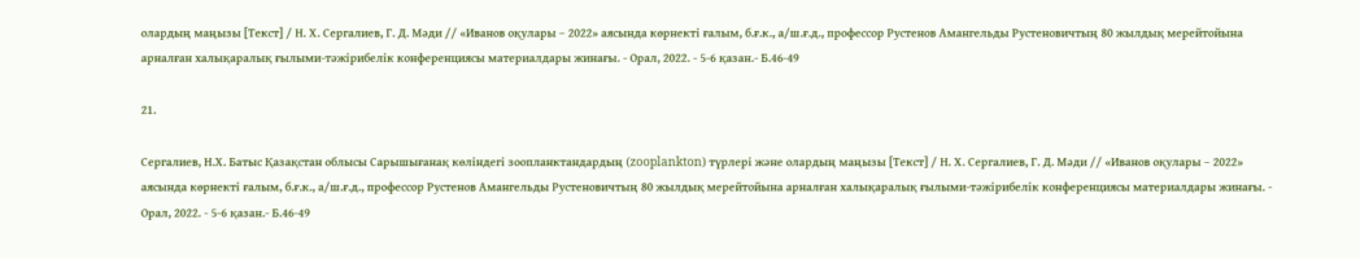олардың маңызы [Текст] / Н. Х. Сергалиев, Г. Д. Мəди // «Иванов оқулары – 2022» аясында көрнекті ғалым, б.ғ.к., а/ш.ғ.д., профессор Рустенов Амангельды Рустеновичтың 80 жылдық мерейтойына арналған халықаралық ғылыми-тəжірибелік конференциясы материалдары жинағы. - Орал, 2022. - 5-6 қазан.- Б.46-49

21.

Сергалиев, Н.Х. Батыс Қазақстан облысы Сарышығанақ көліндегі зоопланктандардың (zooplankton) түрлері жəне олардың маңызы [Текст] / Н. Х. Сергалиев, Г. Д. Мəди // «Иванов оқулары – 2022» аясында көрнекті ғалым, б.ғ.к., а/ш.ғ.д., профессор Рустенов Амангельды Рустеновичтың 80 жылдық мерейтойына арналған халықаралық ғылыми-тəжірибелік конференциясы материалдары жинағы. - Орал, 2022. - 5-6 қазан.- Б.46-49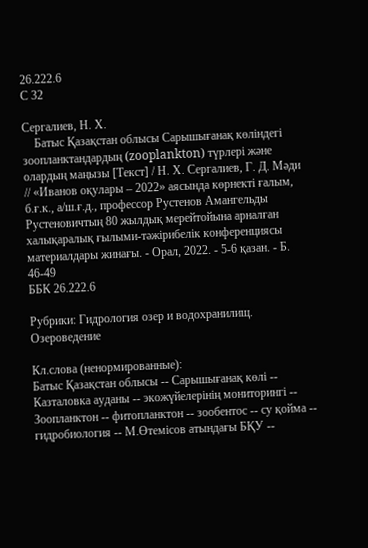26.222.6
С 32

Сергалиев, Н. Х.
    Батыс Қазақстан облысы Сарышығанақ көліндегі зоопланктандардың (zooplankton) түрлері жəне олардың маңызы [Текст] / Н. Х. Сергалиев, Г. Д. Мəди // «Иванов оқулары – 2022» аясында көрнекті ғалым, б.ғ.к., а/ш.ғ.д., профессор Рустенов Амангельды Рустеновичтың 80 жылдық мерейтойына арналған халықаралық ғылыми-тəжірибелік конференциясы материалдары жинағы. - Орал, 2022. - 5-6 қазан. - Б. 46-49
ББК 26.222.6

Рубрики: Гидрология озер и водохранилищ. Озероведение

Кл.слова (ненормированные):
Батыс Қазақстан облысы -- Сарышығанақ көлі -- Казталовка ауданы -- экожүйелерінің мониторингі -- Зоопланктон -- фитопланктон -- зообентос -- су қойма -- гидробиология -- М.Өтемісов атындағы БҚУ --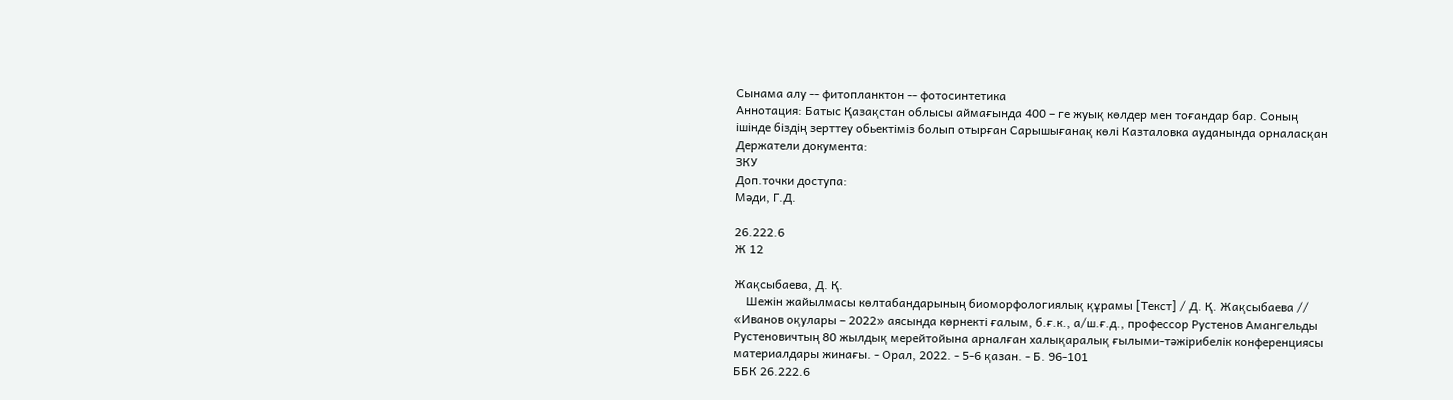Сынама алу -- фитопланктон -- фотосинтетика
Аннотация: Батыс Қазақстан облысы аймағында 400 – ге жуық көлдер мен тоғандар бар. Соның ішінде біздің зерттеу обьектіміз болып отырған Сарышығанақ көлі Казталовка ауданында орналасқан
Держатели документа:
ЗКУ
Доп.точки доступа:
Мəди, Г.Д.

26.222.6
Ж 12

Жақсыбаева, Д. Қ.
    Шежін жайылмасы көлтабандарының биоморфологиялық құрамы [Текст] / Д. Қ. Жақсыбаева // «Иванов оқулары – 2022» аясында көрнекті ғалым, б.ғ.к., а/ш.ғ.д., профессор Рустенов Амангельды Рустеновичтың 80 жылдық мерейтойына арналған халықаралық ғылыми-тəжірибелік конференциясы материалдары жинағы. - Орал, 2022. - 5-6 қазан. - Б. 96-101
ББК 26.222.6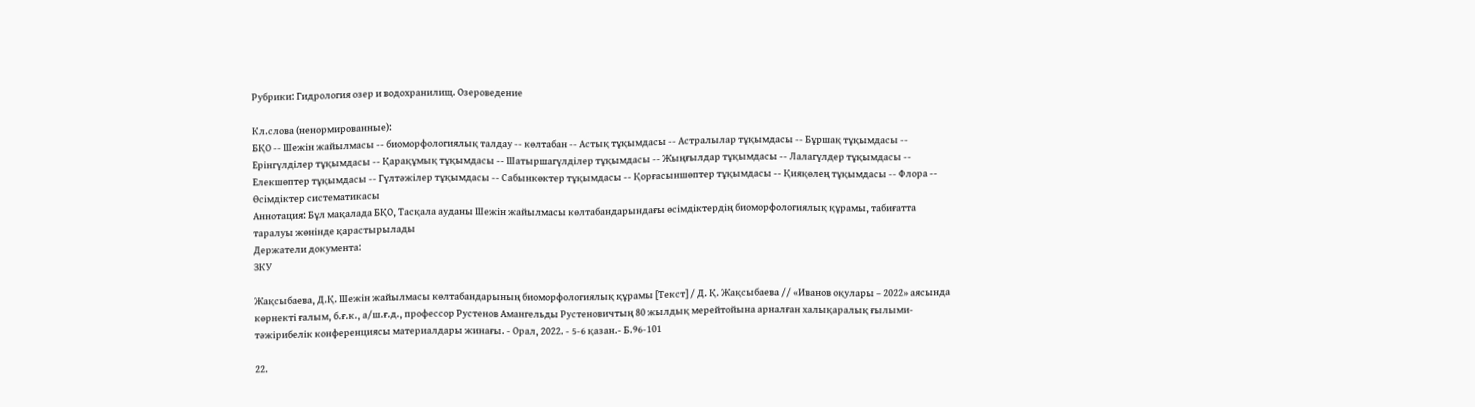Рубрики: Гидрология озер и водохранилищ. Озероведение

Кл.слова (ненормированные):
БҚО -- Шежін жайылмасы -- биоморфологиялық талдау -- көлтабан -- Астық тұқымдасы -- Астралылар тұқымдасы -- Бұршақ тұқымдасы -- Ерінгүлділер тұқымдасы -- Қарақұмық тұқымдасы -- Шатыршагүлділер тұқымдасы -- Жыңғылдар тұқымдасы -- Лалагүлдер тұқымдасы -- Елекшөптер тұқымдасы -- Гүлтəжілер тұқымдасы -- Сабынкөктер тұқымдасы -- Қорғасыншөптер тұқымдасы -- Қияқөлең тұқымдасы -- Флора -- Өсімдіктер систематикасы
Аннотация: Бұл мақалада БҚО, Тасқала ауданы Шежін жайылмасы көлтабандарындағы өсімдіктердің биоморфологиялық құрамы, табиғатта таралуы жөнінде қарастырылады
Держатели документа:
ЗКУ

Жақсыбаева, Д.Қ. Шежін жайылмасы көлтабандарының биоморфологиялық құрамы [Текст] / Д. Қ. Жақсыбаева // «Иванов оқулары – 2022» аясында көрнекті ғалым, б.ғ.к., а/ш.ғ.д., профессор Рустенов Амангельды Рустеновичтың 80 жылдық мерейтойына арналған халықаралық ғылыми-тəжірибелік конференциясы материалдары жинағы. - Орал, 2022. - 5-6 қазан.- Б.96-101

22.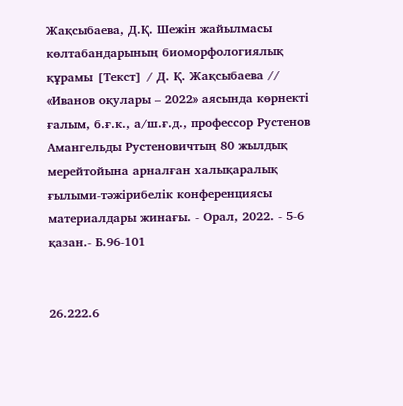Жақсыбаева, Д.Қ. Шежін жайылмасы көлтабандарының биоморфологиялық құрамы [Текст] / Д. Қ. Жақсыбаева // «Иванов оқулары – 2022» аясында көрнекті ғалым, б.ғ.к., а/ш.ғ.д., профессор Рустенов Амангельды Рустеновичтың 80 жылдық мерейтойына арналған халықаралық ғылыми-тəжірибелік конференциясы материалдары жинағы. - Орал, 2022. - 5-6 қазан.- Б.96-101


26.222.6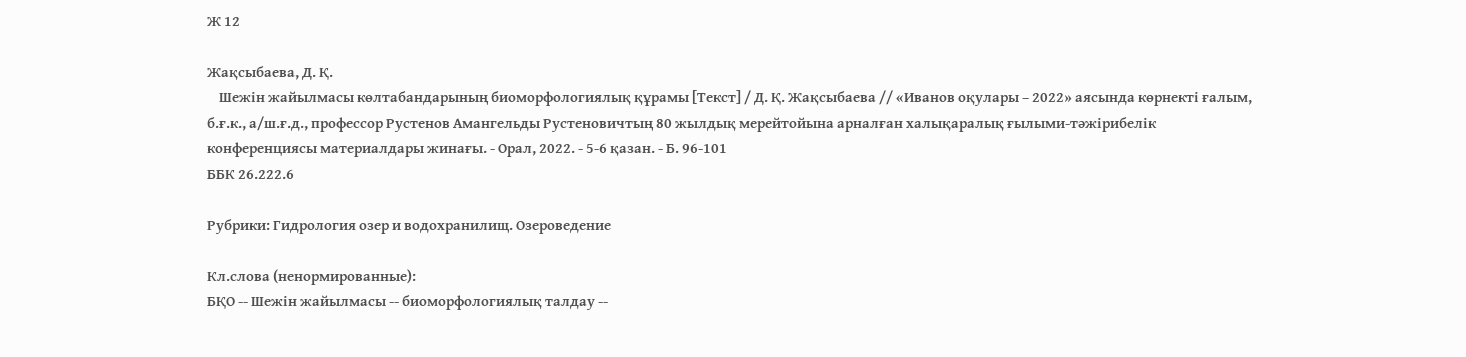Ж 12

Жақсыбаева, Д. Қ.
    Шежін жайылмасы көлтабандарының биоморфологиялық құрамы [Текст] / Д. Қ. Жақсыбаева // «Иванов оқулары – 2022» аясында көрнекті ғалым, б.ғ.к., а/ш.ғ.д., профессор Рустенов Амангельды Рустеновичтың 80 жылдық мерейтойына арналған халықаралық ғылыми-тəжірибелік конференциясы материалдары жинағы. - Орал, 2022. - 5-6 қазан. - Б. 96-101
ББК 26.222.6

Рубрики: Гидрология озер и водохранилищ. Озероведение

Кл.слова (ненормированные):
БҚО -- Шежін жайылмасы -- биоморфологиялық талдау --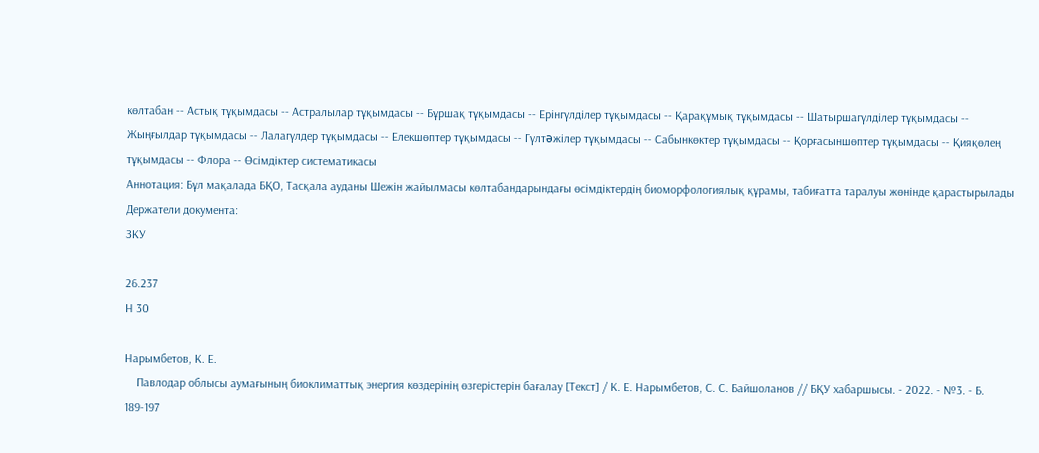көлтабан -- Астық тұқымдасы -- Астралылар тұқымдасы -- Бұршақ тұқымдасы -- Ерінгүлділер тұқымдасы -- Қарақұмық тұқымдасы -- Шатыршагүлділер тұқымдасы -- Жыңғылдар тұқымдасы -- Лалагүлдер тұқымдасы -- Елекшөптер тұқымдасы -- Гүлтəжілер тұқымдасы -- Сабынкөктер тұқымдасы -- Қорғасыншөптер тұқымдасы -- Қияқөлең тұқымдасы -- Флора -- Өсімдіктер систематикасы
Аннотация: Бұл мақалада БҚО, Тасқала ауданы Шежін жайылмасы көлтабандарындағы өсімдіктердің биоморфологиялық құрамы, табиғатта таралуы жөнінде қарастырылады
Держатели документа:
ЗКУ

26.237
Н 30

Нарымбетов, К. Е.
    Павлодар облысы аумағының биоклиматтық энергия көздерінің өзгерістерін бағалау [Текст] / К. Е. Нарымбетов, С. С. Байшоланов // БҚУ хабаршысы. - 2022. - №3. - Б. 189-197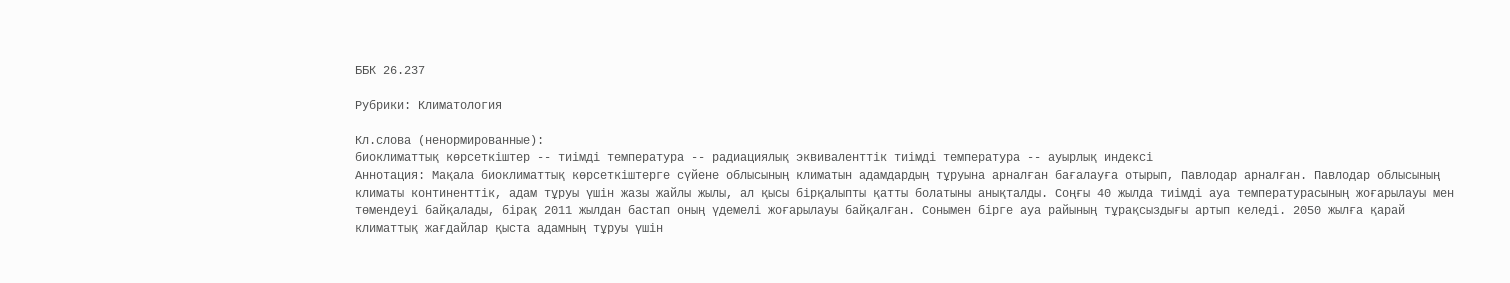ББК 26.237

Рубрики: Климатология

Кл.слова (ненормированные):
биоклиматтық көрсеткіштер -- тиімді температура -- радиациялық эквиваленттік тиімді температура -- ауырлық индексі
Аннотация: Мақала биоклиматтық көрсеткіштерге сүйене облысының климатын адамдардың тұруына арналған бағалауға отырып, Павлодар арналған. Павлодар облысының климаты континенттік, адам тұруы үшін жазы жайлы жылы, ал қысы бірқалыпты қатты болатыны анықталды. Соңғы 40 жылда тиімді ауа температурасының жоғарылауы мен төмендеуі байқалады, бірақ 2011 жылдан бастап оның үдемелі жоғарылауы байқалған. Сонымен бірге ауа райының тұрақсыздығы артып келеді. 2050 жылға қарай климаттық жағдайлар қыста адамның тұруы үшін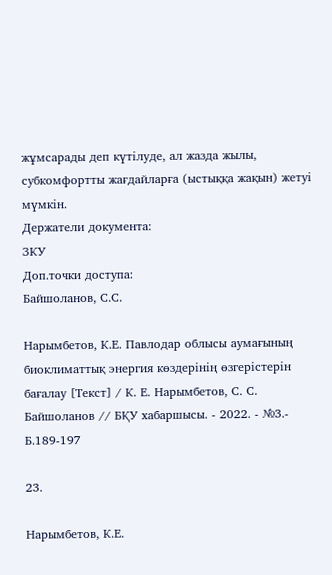жұмсарады деп күтілуде, ал жазда жылы, субкомфортты жағдайларға (ыстыққа жақын) жетуі мүмкін.
Держатели документа:
ЗКУ
Доп.точки доступа:
Байшоланов, С.С.

Нарымбетов, К.Е. Павлодар облысы аумағының биоклиматтық энергия көздерінің өзгерістерін бағалау [Текст] / К. Е. Нарымбетов, С. С. Байшоланов // БҚУ хабаршысы. - 2022. - №3.- Б.189-197

23.

Нарымбетов, К.Е.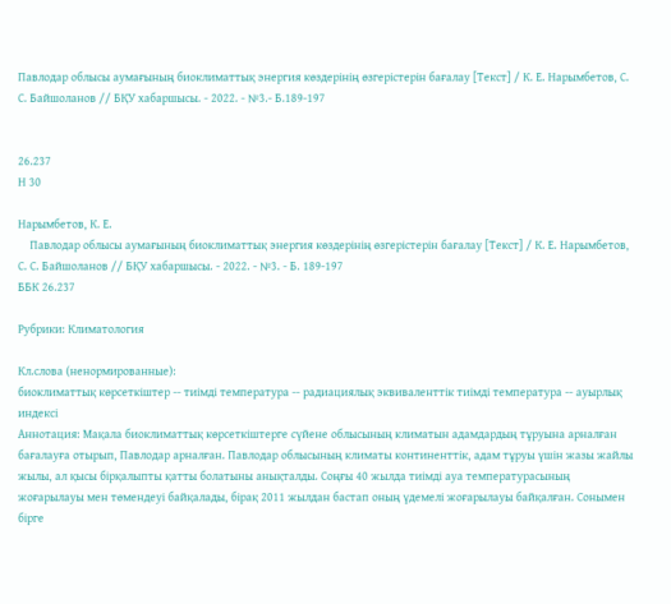Павлодар облысы аумағының биоклиматтық энергия көздерінің өзгерістерін бағалау [Текст] / К. Е. Нарымбетов, С. С. Байшоланов // БҚУ хабаршысы. - 2022. - №3.- Б.189-197


26.237
Н 30

Нарымбетов, К. Е.
    Павлодар облысы аумағының биоклиматтық энергия көздерінің өзгерістерін бағалау [Текст] / К. Е. Нарымбетов, С. С. Байшоланов // БҚУ хабаршысы. - 2022. - №3. - Б. 189-197
ББК 26.237

Рубрики: Климатология

Кл.слова (ненормированные):
биоклиматтық көрсеткіштер -- тиімді температура -- радиациялық эквиваленттік тиімді температура -- ауырлық индексі
Аннотация: Мақала биоклиматтық көрсеткіштерге сүйене облысының климатын адамдардың тұруына арналған бағалауға отырып, Павлодар арналған. Павлодар облысының климаты континенттік, адам тұруы үшін жазы жайлы жылы, ал қысы бірқалыпты қатты болатыны анықталды. Соңғы 40 жылда тиімді ауа температурасының жоғарылауы мен төмендеуі байқалады, бірақ 2011 жылдан бастап оның үдемелі жоғарылауы байқалған. Сонымен бірге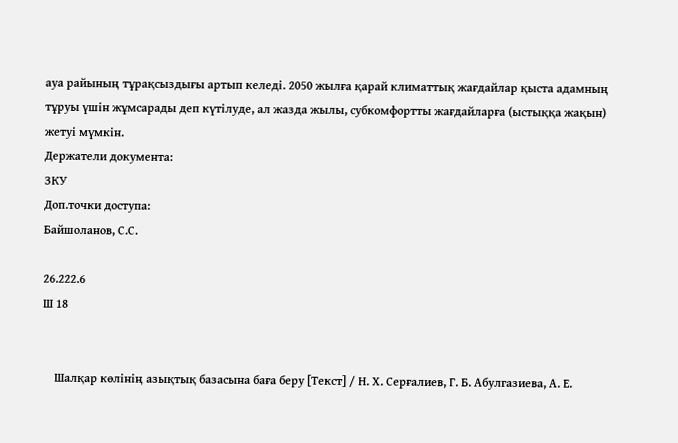ауа райының тұрақсыздығы артып келеді. 2050 жылға қарай климаттық жағдайлар қыста адамның тұруы үшін жұмсарады деп күтілуде, ал жазда жылы, субкомфортты жағдайларға (ыстыққа жақын) жетуі мүмкін.
Держатели документа:
ЗКУ
Доп.точки доступа:
Байшоланов, С.С.

26.222.6
Ш 18


    Шалқар көлінің азықтық базасына баға беру [Текст] / Н. Х. Серғалиев, Г. Б. Абулгазиева, А. Е.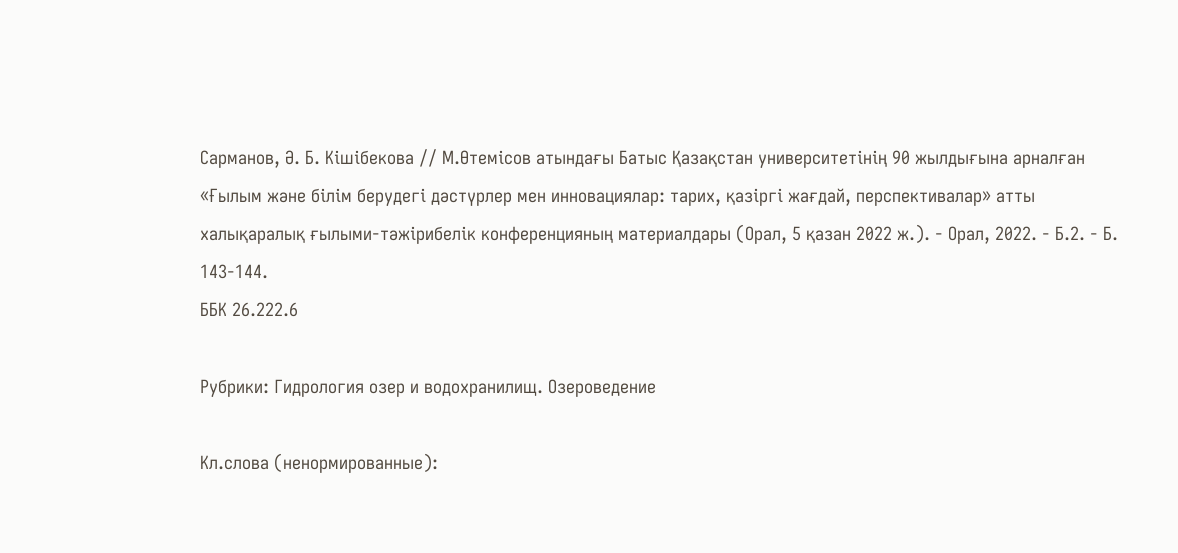Сарманов, Ә. Б. Кішібекова // М.Өтемісов атындағы Батыс Қазақстан университетінің 90 жылдығына арналған «Ғылым және білім берудегі дәстүрлер мен инновациялар: тарих, қазіргі жағдай, перспективалар» атты халықаралық ғылыми-тәжірибелік конференцияның материалдары (Орал, 5 қазан 2022 ж.). - Орал, 2022. - Б.2. - Б. 143-144.
ББК 26.222.6

Рубрики: Гидрология озер и водохранилищ. Озероведение

Кл.слова (ненормированные):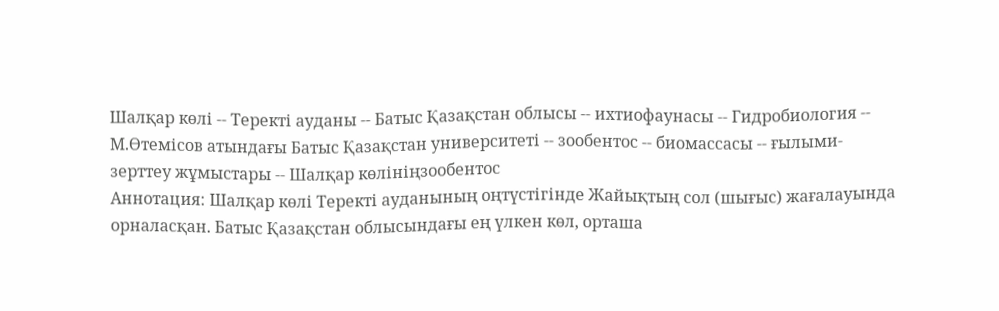Шалқар көлі -- Теректі ауданы -- Батыс Қазақстан облысы -- ихтиофаунасы -- Гидробиология -- М.Өтемісов атындағы Батыс Қазақстан университеті -- зообентос -- биомассасы -- ғылыми-зерттеу жұмыстары -- Шалқар көлініңзообентос
Аннотация: Шалқар көлі Теректі ауданының оңтүстігінде Жайықтың сол (шығыс) жағалауында орналасқан. Батыс Қазақстан облысындағы ең үлкен көл, орташа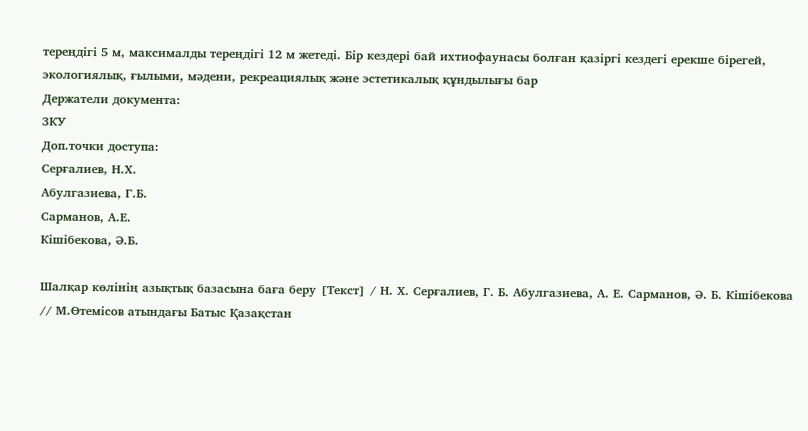тереңдігі 5 м, максималды тереңдігі 12 м жетеді. Бір кездері бай ихтиофаунасы болған қазіргі кездегі ерекше бірегей, экологиялық, ғылыми, мәдени, рекреациялық және эстетикалық құндылығы бар
Держатели документа:
ЗКУ
Доп.точки доступа:
Серғалиев, Н.Х.
Абулгазиева, Г.Б.
Сарманов, А.Е.
Кішібекова, Ә.Б.

Шалқар көлінің азықтық базасына баға беру [Текст] / Н. Х. Серғалиев, Г. Б. Абулгазиева, А. Е. Сарманов, Ә. Б. Кішібекова // М.Өтемісов атындағы Батыс Қазақстан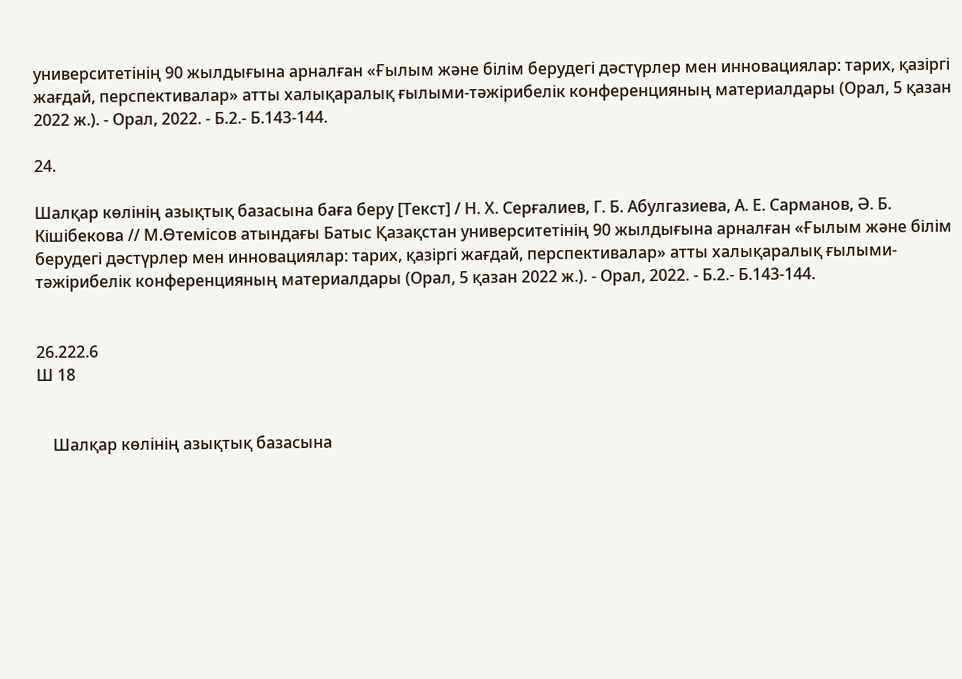университетінің 90 жылдығына арналған «Ғылым және білім берудегі дәстүрлер мен инновациялар: тарих, қазіргі жағдай, перспективалар» атты халықаралық ғылыми-тәжірибелік конференцияның материалдары (Орал, 5 қазан 2022 ж.). - Орал, 2022. - Б.2.- Б.143-144.

24.

Шалқар көлінің азықтық базасына баға беру [Текст] / Н. Х. Серғалиев, Г. Б. Абулгазиева, А. Е. Сарманов, Ә. Б. Кішібекова // М.Өтемісов атындағы Батыс Қазақстан университетінің 90 жылдығына арналған «Ғылым және білім берудегі дәстүрлер мен инновациялар: тарих, қазіргі жағдай, перспективалар» атты халықаралық ғылыми-тәжірибелік конференцияның материалдары (Орал, 5 қазан 2022 ж.). - Орал, 2022. - Б.2.- Б.143-144.


26.222.6
Ш 18


    Шалқар көлінің азықтық базасына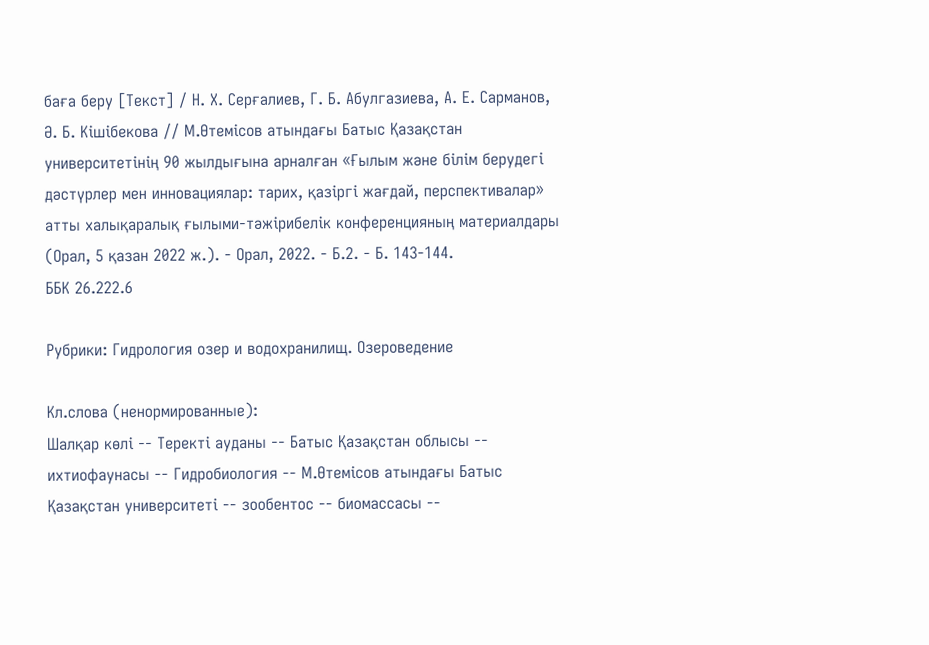баға беру [Текст] / Н. Х. Серғалиев, Г. Б. Абулгазиева, А. Е. Сарманов, Ә. Б. Кішібекова // М.Өтемісов атындағы Батыс Қазақстан университетінің 90 жылдығына арналған «Ғылым және білім берудегі дәстүрлер мен инновациялар: тарих, қазіргі жағдай, перспективалар» атты халықаралық ғылыми-тәжірибелік конференцияның материалдары (Орал, 5 қазан 2022 ж.). - Орал, 2022. - Б.2. - Б. 143-144.
ББК 26.222.6

Рубрики: Гидрология озер и водохранилищ. Озероведение

Кл.слова (ненормированные):
Шалқар көлі -- Теректі ауданы -- Батыс Қазақстан облысы -- ихтиофаунасы -- Гидробиология -- М.Өтемісов атындағы Батыс Қазақстан университеті -- зообентос -- биомассасы --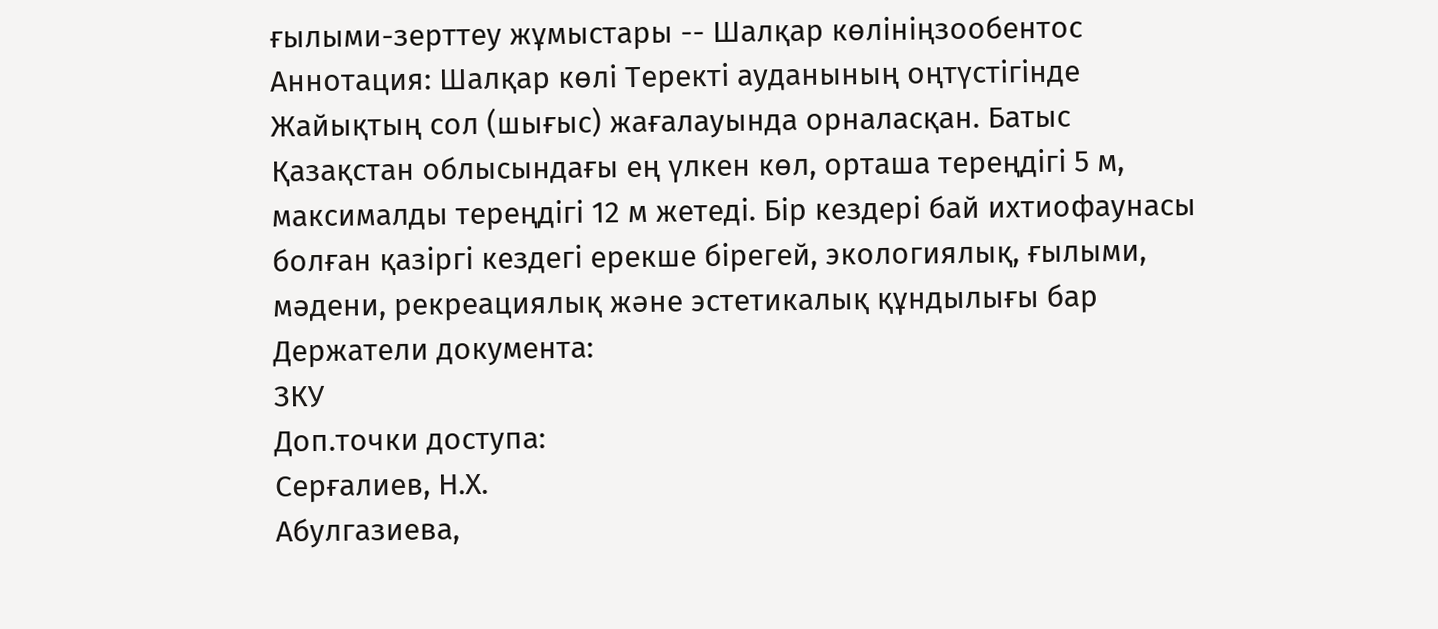ғылыми-зерттеу жұмыстары -- Шалқар көлініңзообентос
Аннотация: Шалқар көлі Теректі ауданының оңтүстігінде Жайықтың сол (шығыс) жағалауында орналасқан. Батыс Қазақстан облысындағы ең үлкен көл, орташа тереңдігі 5 м, максималды тереңдігі 12 м жетеді. Бір кездері бай ихтиофаунасы болған қазіргі кездегі ерекше бірегей, экологиялық, ғылыми, мәдени, рекреациялық және эстетикалық құндылығы бар
Держатели документа:
ЗКУ
Доп.точки доступа:
Серғалиев, Н.Х.
Абулгазиева,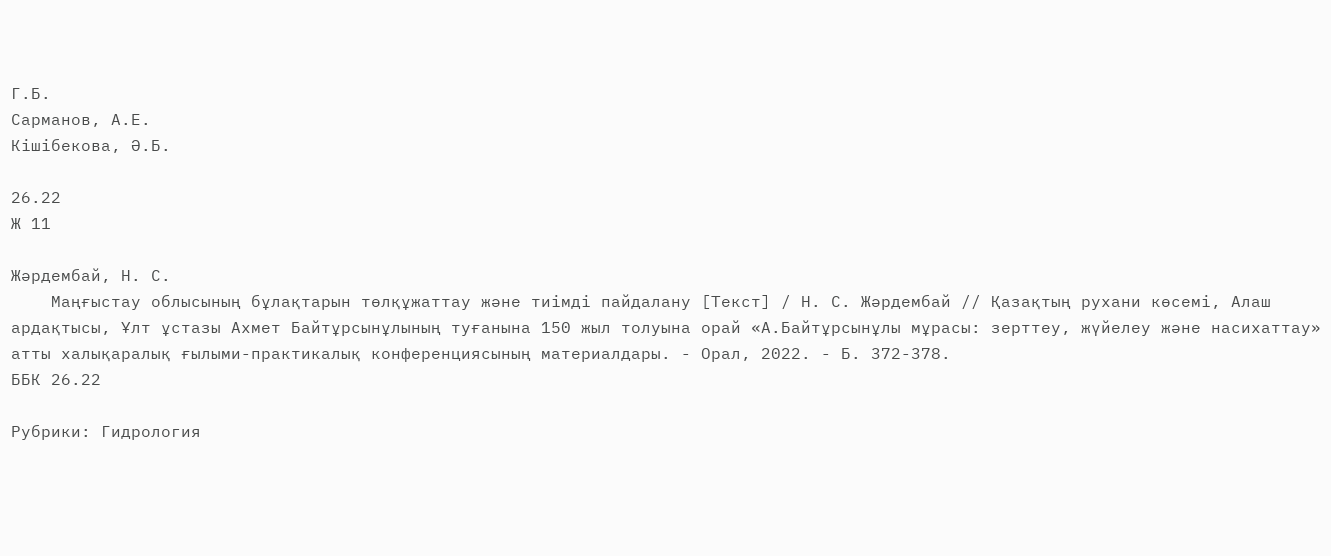Г.Б.
Сарманов, А.Е.
Кішібекова, Ә.Б.

26.22
Ж 11

Жəрдембай, Н. С.
    Маңғыстау облысының бұлақтарын төлқұжаттау жəне тиімді пайдалану [Текст] / Н. С. Жəрдембай // Қазақтың рухани көсемі, Алаш ардақтысы, Ұлт ұстазы Ахмет Байтұрсынұлының туғанына 150 жыл толуына орай «А.Байтұрсынұлы мұрасы: зерттеу, жүйелеу жəне насихаттау» атты халықаралық ғылыми-практикалық конференциясының материалдары. - Орал, 2022. - Б. 372-378.
ББК 26.22

Рубрики: Гидрология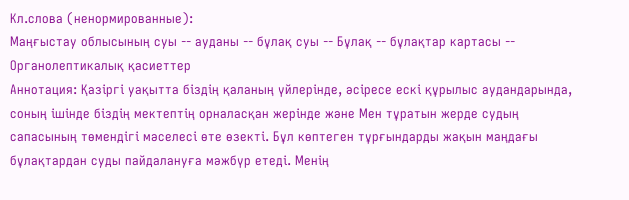Кл.слова (ненормированные):
Маңғыстау облысының суы -- ауданы -- бұлақ суы -- Бұлақ -- бұлақтар картасы -- Органолептикалық қасиеттер
Аннотация: Қазіргі уақытта біздің қаланың үйлерінде, әсіресе ескі құрылыс аудандарында, соның ішінде біздің мектептің орналасқан жерінде және Мен тұратын жерде судың сапасының төмендігі мәселесі өте өзекті. Бұл көптеген тұрғындарды жақын маңдағы бұлақтардан суды пайдалануға мәжбүр етеді. Менің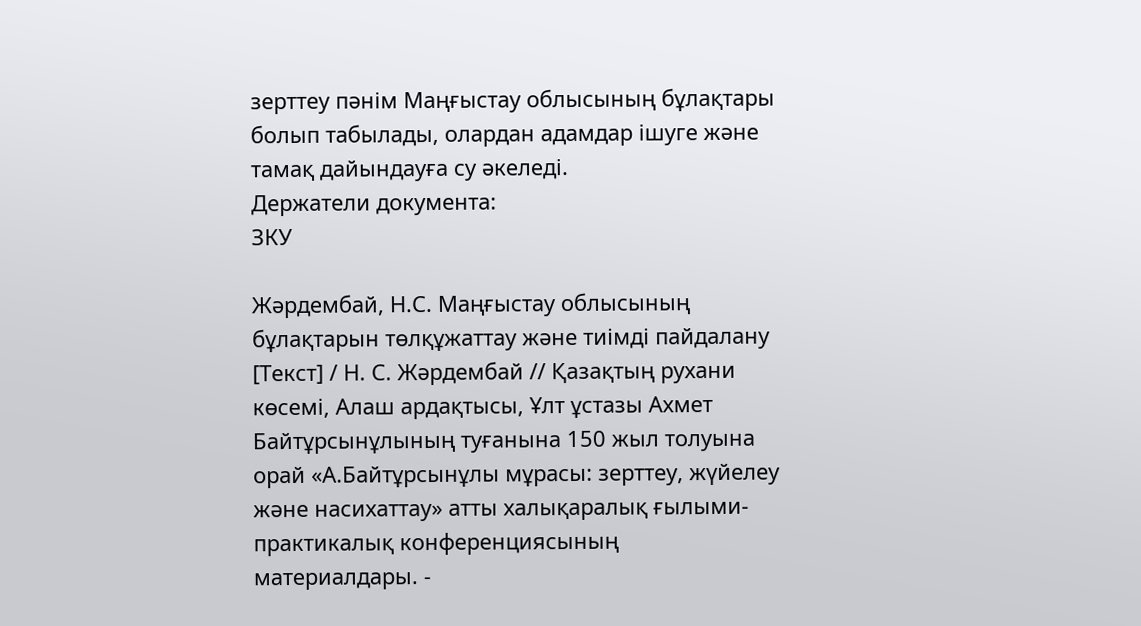зерттеу пәнім Маңғыстау облысының бұлақтары болып табылады, олардан адамдар ішуге және тамақ дайындауға су әкеледі.
Держатели документа:
ЗКУ

Жəрдембай, Н.С. Маңғыстау облысының бұлақтарын төлқұжаттау жəне тиімді пайдалану [Текст] / Н. С. Жəрдембай // Қазақтың рухани көсемі, Алаш ардақтысы, Ұлт ұстазы Ахмет Байтұрсынұлының туғанына 150 жыл толуына орай «А.Байтұрсынұлы мұрасы: зерттеу, жүйелеу жəне насихаттау» атты халықаралық ғылыми-практикалық конференциясының материалдары. -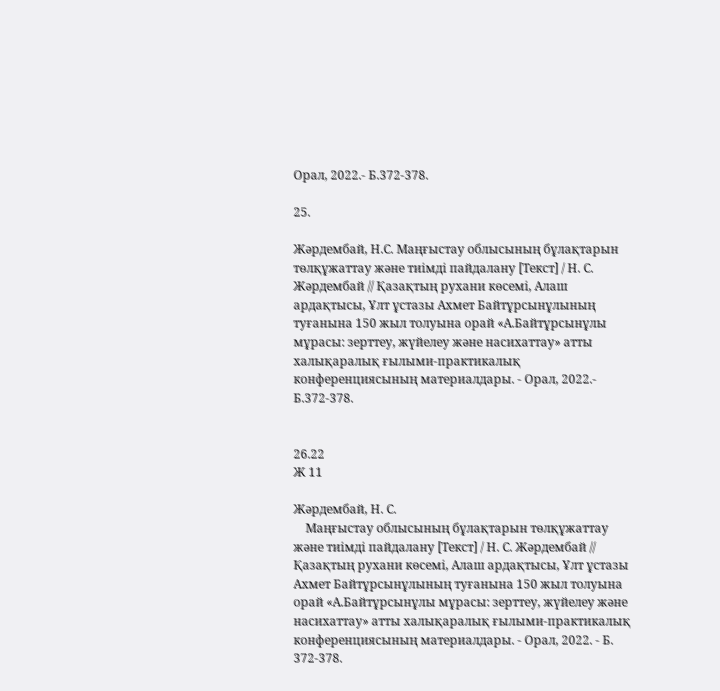Орал, 2022.- Б.372-378.

25.

Жəрдембай, Н.С. Маңғыстау облысының бұлақтарын төлқұжаттау жəне тиімді пайдалану [Текст] / Н. С. Жəрдембай // Қазақтың рухани көсемі, Алаш ардақтысы, Ұлт ұстазы Ахмет Байтұрсынұлының туғанына 150 жыл толуына орай «А.Байтұрсынұлы мұрасы: зерттеу, жүйелеу жəне насихаттау» атты халықаралық ғылыми-практикалық конференциясының материалдары. - Орал, 2022.- Б.372-378.


26.22
Ж 11

Жəрдембай, Н. С.
    Маңғыстау облысының бұлақтарын төлқұжаттау жəне тиімді пайдалану [Текст] / Н. С. Жəрдембай // Қазақтың рухани көсемі, Алаш ардақтысы, Ұлт ұстазы Ахмет Байтұрсынұлының туғанына 150 жыл толуына орай «А.Байтұрсынұлы мұрасы: зерттеу, жүйелеу жəне насихаттау» атты халықаралық ғылыми-практикалық конференциясының материалдары. - Орал, 2022. - Б. 372-378.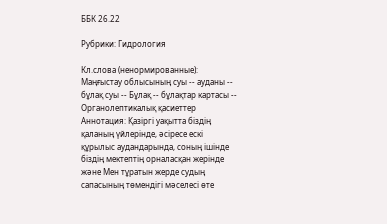ББК 26.22

Рубрики: Гидрология

Кл.слова (ненормированные):
Маңғыстау облысының суы -- ауданы -- бұлақ суы -- Бұлақ -- бұлақтар картасы -- Органолептикалық қасиеттер
Аннотация: Қазіргі уақытта біздің қаланың үйлерінде, әсіресе ескі құрылыс аудандарында, соның ішінде біздің мектептің орналасқан жерінде және Мен тұратын жерде судың сапасының төмендігі мәселесі өте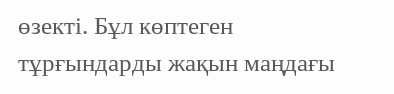өзекті. Бұл көптеген тұрғындарды жақын маңдағы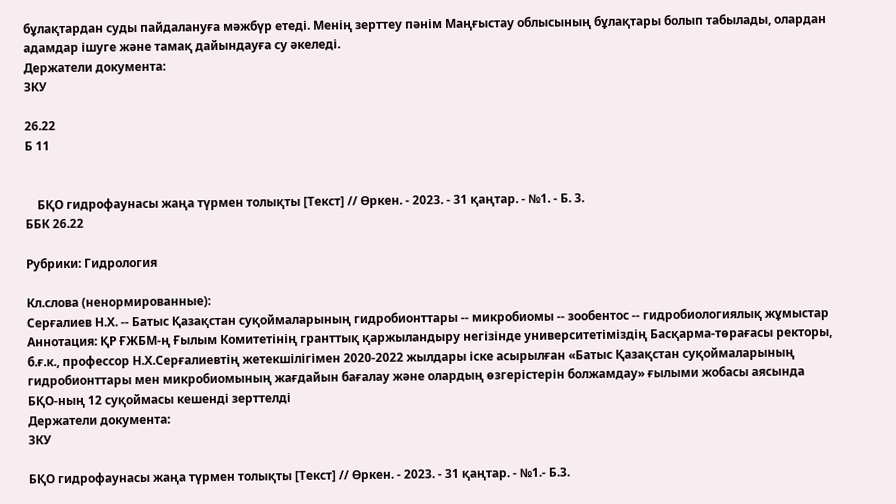бұлақтардан суды пайдалануға мәжбүр етеді. Менің зерттеу пәнім Маңғыстау облысының бұлақтары болып табылады, олардан адамдар ішуге және тамақ дайындауға су әкеледі.
Держатели документа:
ЗКУ

26.22
Б 11


    БҚО гидрофаунасы жаңа түрмен толықты [Текст] // Өркен. - 2023. - 31 қаңтар. - №1. - Б. 3.
ББК 26.22

Рубрики: Гидрология

Кл.слова (ненормированные):
Серғалиев Н.Х. -- Батыс Қазақстан суқоймаларының гидробионттары -- микробиомы -- зообентос -- гидробиологиялық жұмыстар
Аннотация: ҚР ҒЖБМ-ң Ғылым Комитетінің гранттық қаржыландыру негізінде университетіміздің Басқарма-төрағасы ректоры, б.ғ.к., профессор Н.Х.Серғалиевтің жетекшілігімен 2020-2022 жылдары іске асырылған «Батыс Қазақстан суқоймаларының гидробионттары мен микробиомының жағдайын бағалау жəне олардың өзгерістерін болжамдау» ғылыми жобасы аясында БҚО-ның 12 суқоймасы кешенді зерттелді
Держатели документа:
ЗКУ

БҚО гидрофаунасы жаңа түрмен толықты [Текст] // Өркен. - 2023. - 31 қаңтар. - №1.- Б.3.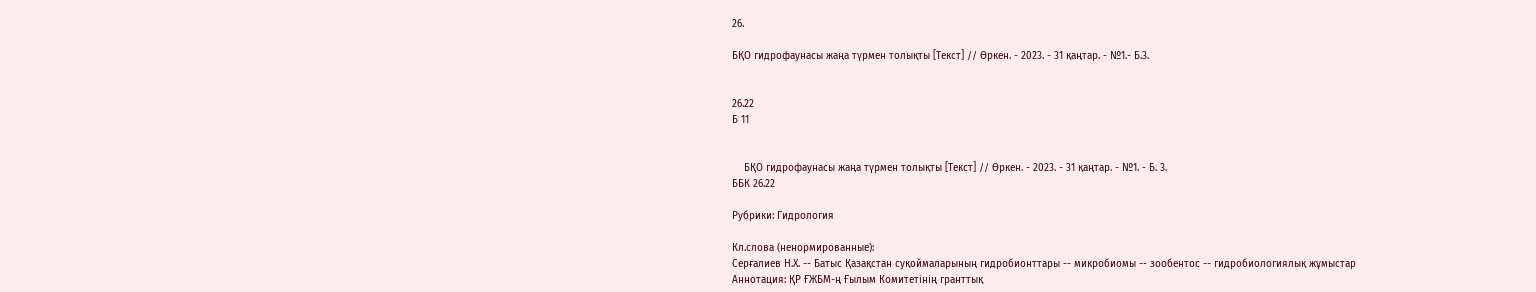26.

БҚО гидрофаунасы жаңа түрмен толықты [Текст] // Өркен. - 2023. - 31 қаңтар. - №1.- Б.3.


26.22
Б 11


    БҚО гидрофаунасы жаңа түрмен толықты [Текст] // Өркен. - 2023. - 31 қаңтар. - №1. - Б. 3.
ББК 26.22

Рубрики: Гидрология

Кл.слова (ненормированные):
Серғалиев Н.Х. -- Батыс Қазақстан суқоймаларының гидробионттары -- микробиомы -- зообентос -- гидробиологиялық жұмыстар
Аннотация: ҚР ҒЖБМ-ң Ғылым Комитетінің гранттық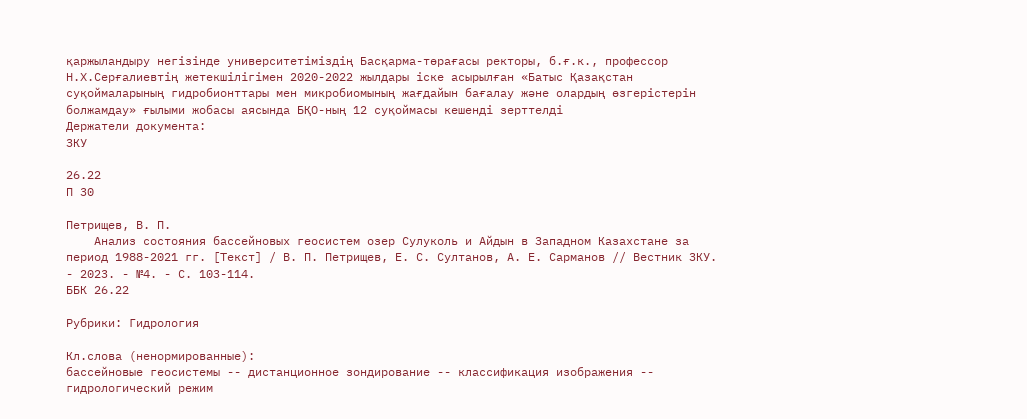қаржыландыру негізінде университетіміздің Басқарма-төрағасы ректоры, б.ғ.к., профессор Н.Х.Серғалиевтің жетекшілігімен 2020-2022 жылдары іске асырылған «Батыс Қазақстан суқоймаларының гидробионттары мен микробиомының жағдайын бағалау жəне олардың өзгерістерін болжамдау» ғылыми жобасы аясында БҚО-ның 12 суқоймасы кешенді зерттелді
Держатели документа:
ЗКУ

26.22
П 30

Петрищев, В. П.
    Анализ состояния бассейновых геосистем озер Сулуколь и Айдын в Западном Казахстане за период 1988-2021 гг. [Текст] / В. П. Петрищев, Е. С. Султанов, А. Е. Сарманов // Вестник ЗКУ. - 2023. - №4. - С. 103-114.
ББК 26.22

Рубрики: Гидрология

Кл.слова (ненормированные):
бассейновые геосистемы -- дистанционное зондирование -- классификация изображения -- гидрологический режим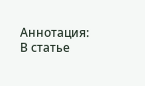Аннотация: В статье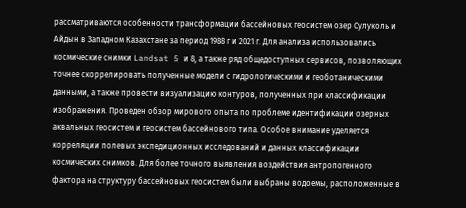рассматриваются особенности трансформации бассейновых геосистем озер Сулуколь и Айдын в Западном Казахстане за период 1988 г и 2021 г. Для анализа использовались космические снимки Landsat 5 и 8, а также ряд общедоступных сервисов, позволяющих точнее скоррелировать полученные модели с гидрологическими и геоботаническими данными, а также провести визуализацию контуров, полученных при классификации изображения. Проведен обзор мирового опыта по проблеме идентификации озерных аквальных геосистем и геосистем бассейнового типа. Особое внимание уделяется корреляции полевых экспедиционных исследований и данных классификации космических снимков. Для более точного выявления воздействия антропогенного фактора на структуру бассейновых геосистем были выбраны водоемы, расположенные в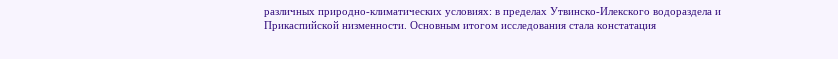различных природно-климатических условиях: в пределах Утвинско-Илекского водораздела и Прикаспийской низменности. Основным итогом исследования стала констатация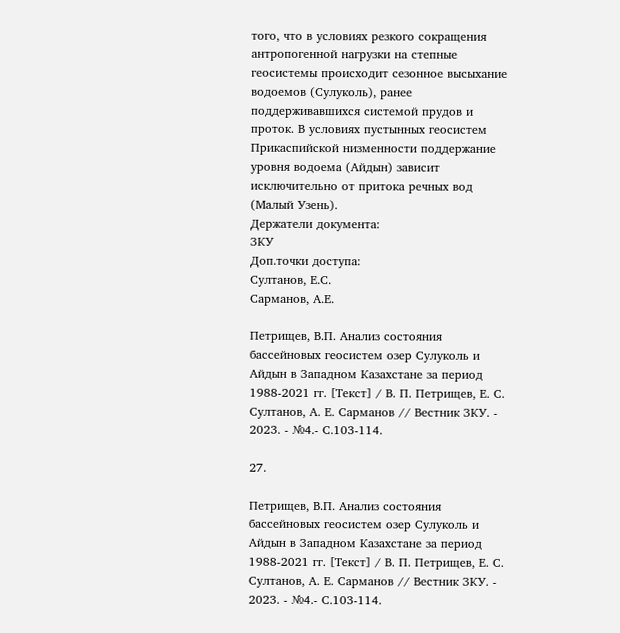того, что в условиях резкого сокращения антропогенной нагрузки на степные геосистемы происходит сезонное высыхание водоемов (Сулуколь), ранее поддерживавшихся системой прудов и проток. В условиях пустынных геосистем Прикаспийской низменности поддержание уровня водоема (Айдын) зависит исключительно от притока речных вод (Малый Узень).
Держатели документа:
ЗКУ
Доп.точки доступа:
Султанов, Е.С.
Сарманов, А.Е.

Петрищев, В.П. Анализ состояния бассейновых геосистем озер Сулуколь и Айдын в Западном Казахстане за период 1988-2021 гг. [Текст] / В. П. Петрищев, Е. С. Султанов, А. Е. Сарманов // Вестник ЗКУ. - 2023. - №4.- С.103-114.

27.

Петрищев, В.П. Анализ состояния бассейновых геосистем озер Сулуколь и Айдын в Западном Казахстане за период 1988-2021 гг. [Текст] / В. П. Петрищев, Е. С. Султанов, А. Е. Сарманов // Вестник ЗКУ. - 2023. - №4.- С.103-114.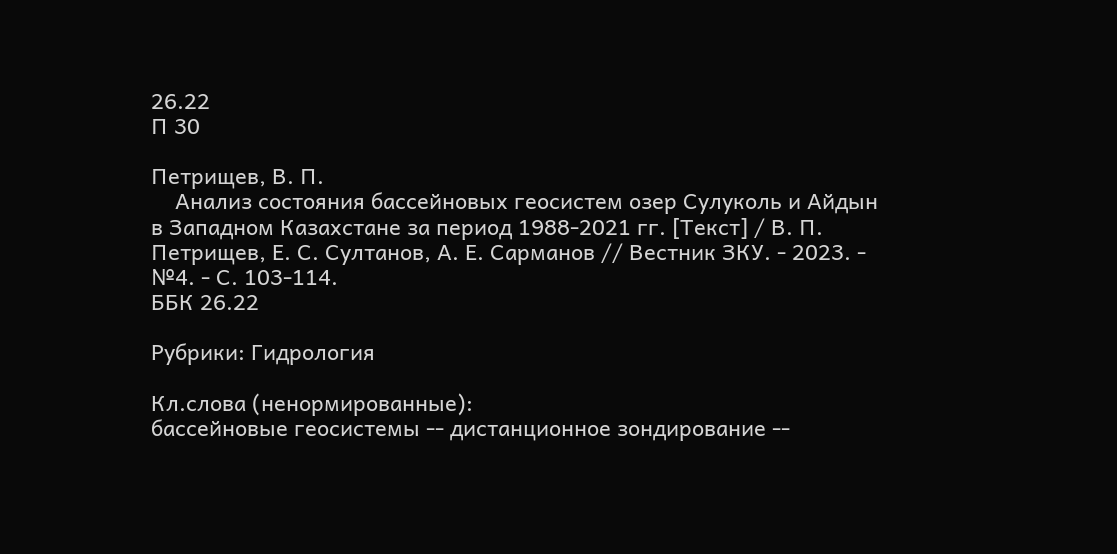26.22
П 30

Петрищев, В. П.
    Анализ состояния бассейновых геосистем озер Сулуколь и Айдын в Западном Казахстане за период 1988-2021 гг. [Текст] / В. П. Петрищев, Е. С. Султанов, А. Е. Сарманов // Вестник ЗКУ. - 2023. - №4. - С. 103-114.
ББК 26.22

Рубрики: Гидрология

Кл.слова (ненормированные):
бассейновые геосистемы -- дистанционное зондирование --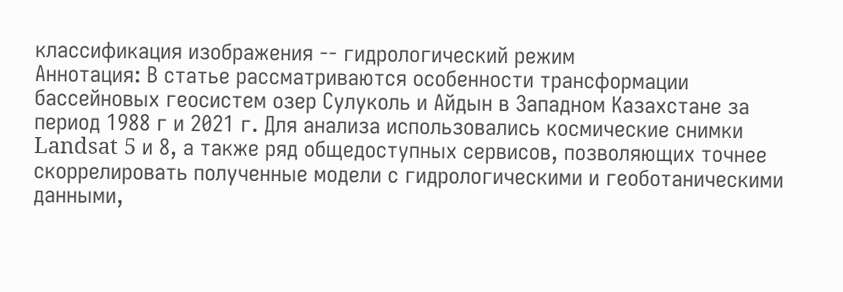классификация изображения -- гидрологический режим
Аннотация: В статье рассматриваются особенности трансформации бассейновых геосистем озер Сулуколь и Айдын в Западном Казахстане за период 1988 г и 2021 г. Для анализа использовались космические снимки Landsat 5 и 8, а также ряд общедоступных сервисов, позволяющих точнее скоррелировать полученные модели с гидрологическими и геоботаническими данными,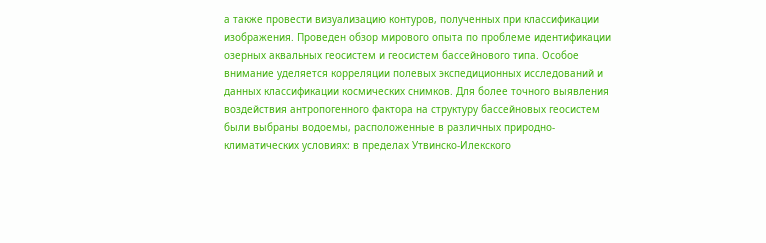а также провести визуализацию контуров, полученных при классификации изображения. Проведен обзор мирового опыта по проблеме идентификации озерных аквальных геосистем и геосистем бассейнового типа. Особое внимание уделяется корреляции полевых экспедиционных исследований и данных классификации космических снимков. Для более точного выявления воздействия антропогенного фактора на структуру бассейновых геосистем были выбраны водоемы, расположенные в различных природно-климатических условиях: в пределах Утвинско-Илекского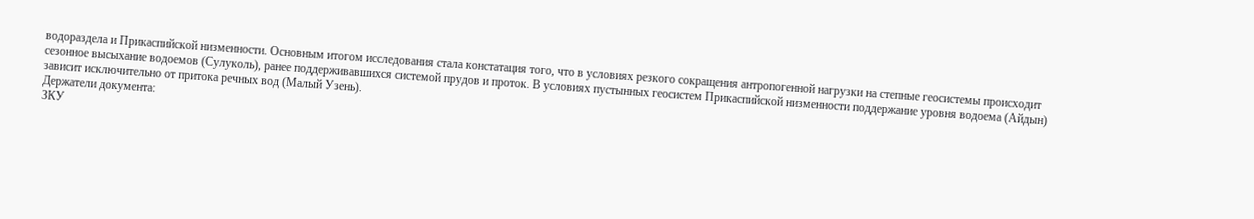водораздела и Прикаспийской низменности. Основным итогом исследования стала констатация того, что в условиях резкого сокращения антропогенной нагрузки на степные геосистемы происходит сезонное высыхание водоемов (Сулуколь), ранее поддерживавшихся системой прудов и проток. В условиях пустынных геосистем Прикаспийской низменности поддержание уровня водоема (Айдын) зависит исключительно от притока речных вод (Малый Узень).
Держатели документа:
ЗКУ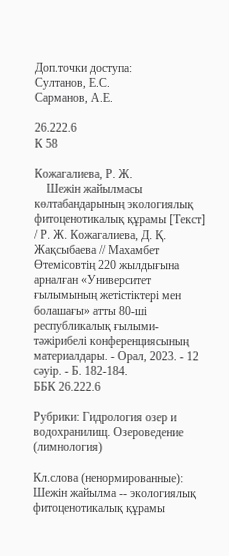Доп.точки доступа:
Султанов, Е.С.
Сарманов, А.Е.

26.222.6
К 58

Кожагалиева, Р. Ж.
    Шежін жайылмасы көлтабандарының экологиялық фитоценотикалық құрамы [Текст] / Р. Ж. Кожагалиева, Д. Қ. Жақсыбаева // Махамбет Өтемісовтің 220 жылдығына арналған «Университет ғылымының жетістіктері мен болашағы» атты 80-ші республикалық ғылыми-тәжірибелі конференциясының материалдары. - Орал, 2023. - 12 сәуір. - Б. 182-184.
ББК 26.222.6

Рубрики: Гидрология озер и водохранилищ. Озероведение (лимнология)

Кл.слова (ненормированные):
Шежін жайылма -- экологиялық фитоценотикалық құрамы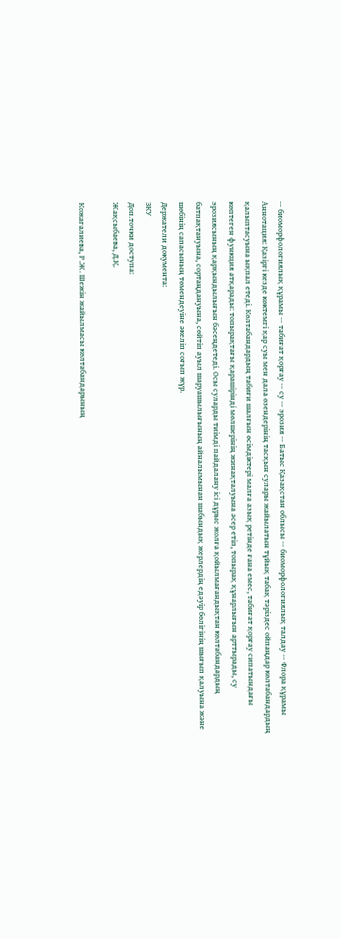-- биоморфологиялық құрамы -- табиғат қорғау -- су -- эрозия -- Батыс Қазақстан облысы -- биоморфологиялық талдау -- Флора құрамы
Аннотация: Қазіргі кезде көктемгі қар суы мен дала өзендерінің тасқын сулары жайылатын тұйық табақ тәріздес ойпаңдар көлтабандардың қалыптасуына ықпал етеді. Көлтабандардың табиғи шалғын өсімдіктері малға азық ретінде ғана емес, табиғат қорғау сипатындағы көптеген функция атқарады: топырақтағы қарашірінді мөлшерінің жинақталуына әсер етіп, топырақ құнарлығын арттырады, су эрозиясының қарқындылығын бәсеңдетеді. Осы суларды тиімді пайдалану ісі дұрыс жолға қойылмағандықтан көлтабандардың батпақтануына, сортаңдануына, сөйтіп ауыл шаруашылығының айналымынан шабындық жерлердің едәуір бөлігінің шығып қалуына және шөбінің сапасының төмендеуіне әкеліп соғып жүр.
Держатели документа:
ЗКУ
Доп.точки доступа:
Жақсыбаева, Д.Қ.

Кожагалиева, Р.Ж. Шежін жайылмасы көлтабандарының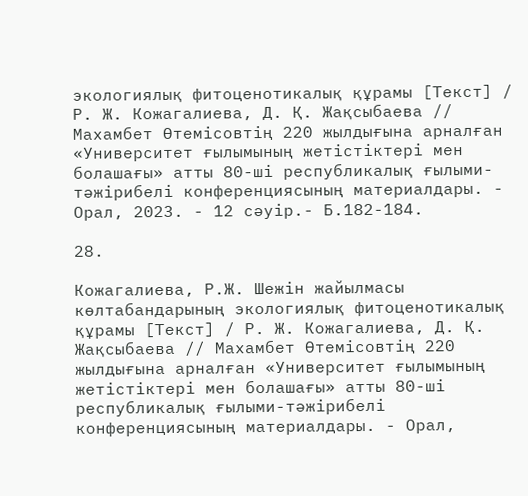экологиялық фитоценотикалық құрамы [Текст] / Р. Ж. Кожагалиева, Д. Қ. Жақсыбаева // Махамбет Өтемісовтің 220 жылдығына арналған «Университет ғылымының жетістіктері мен болашағы» атты 80-ші республикалық ғылыми-тәжірибелі конференциясының материалдары. - Орал, 2023. - 12 сәуір.- Б.182-184.

28.

Кожагалиева, Р.Ж. Шежін жайылмасы көлтабандарының экологиялық фитоценотикалық құрамы [Текст] / Р. Ж. Кожагалиева, Д. Қ. Жақсыбаева // Махамбет Өтемісовтің 220 жылдығына арналған «Университет ғылымының жетістіктері мен болашағы» атты 80-ші республикалық ғылыми-тәжірибелі конференциясының материалдары. - Орал,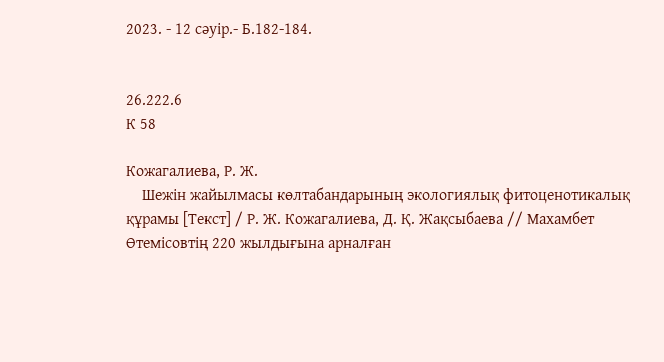2023. - 12 сәуір.- Б.182-184.


26.222.6
К 58

Кожагалиева, Р. Ж.
    Шежін жайылмасы көлтабандарының экологиялық фитоценотикалық құрамы [Текст] / Р. Ж. Кожагалиева, Д. Қ. Жақсыбаева // Махамбет Өтемісовтің 220 жылдығына арналған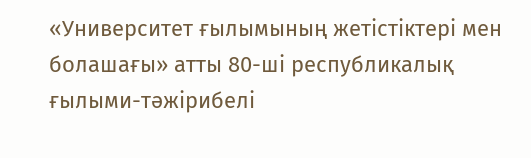«Университет ғылымының жетістіктері мен болашағы» атты 80-ші республикалық ғылыми-тәжірибелі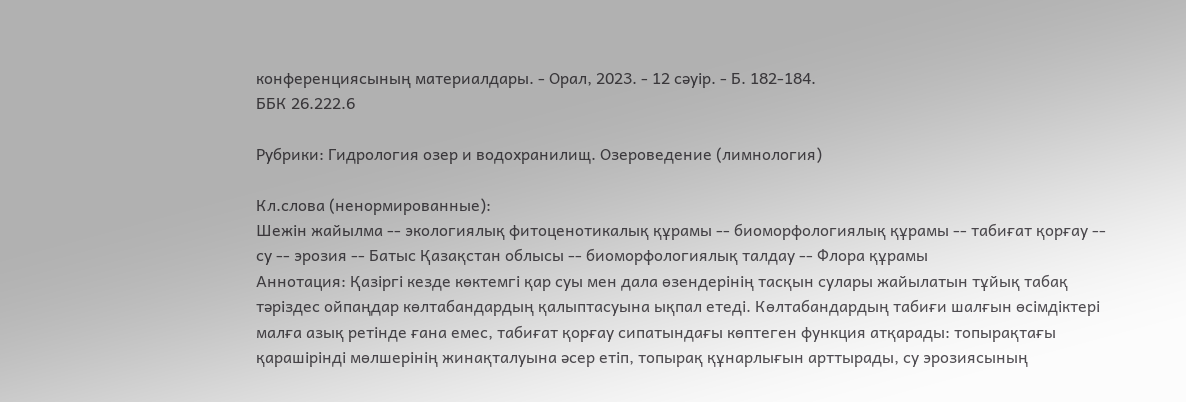конференциясының материалдары. - Орал, 2023. - 12 сәуір. - Б. 182-184.
ББК 26.222.6

Рубрики: Гидрология озер и водохранилищ. Озероведение (лимнология)

Кл.слова (ненормированные):
Шежін жайылма -- экологиялық фитоценотикалық құрамы -- биоморфологиялық құрамы -- табиғат қорғау -- су -- эрозия -- Батыс Қазақстан облысы -- биоморфологиялық талдау -- Флора құрамы
Аннотация: Қазіргі кезде көктемгі қар суы мен дала өзендерінің тасқын сулары жайылатын тұйық табақ тәріздес ойпаңдар көлтабандардың қалыптасуына ықпал етеді. Көлтабандардың табиғи шалғын өсімдіктері малға азық ретінде ғана емес, табиғат қорғау сипатындағы көптеген функция атқарады: топырақтағы қарашірінді мөлшерінің жинақталуына әсер етіп, топырақ құнарлығын арттырады, су эрозиясының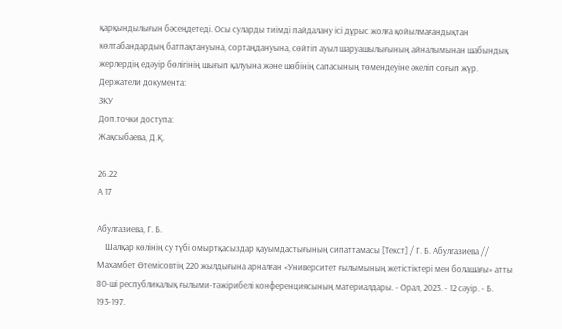қарқындылығын бәсеңдетеді. Осы суларды тиімді пайдалану ісі дұрыс жолға қойылмағандықтан көлтабандардың батпақтануына, сортаңдануына, сөйтіп ауыл шаруашылығының айналымынан шабындық жерлердің едәуір бөлігінің шығып қалуына және шөбінің сапасының төмендеуіне әкеліп соғып жүр.
Держатели документа:
ЗКУ
Доп.точки доступа:
Жақсыбаева, Д.Қ.

26.22
А 17

Абулгазиева, Г. Б.
    Шалқар көлінің су түбі омыртқасыздар қауымдастығының сипаттамасы [Текст] / Г. Б. Абулгазиева // Махамбет Өтемісовтің 220 жылдығына арналған «Университет ғылымының жетістіктері мен болашағы» атты 80-ші республикалық ғылыми-тәжірибелі конференциясының материалдары. - Орал, 2023. - 12 сәуір. - Б. 193-197.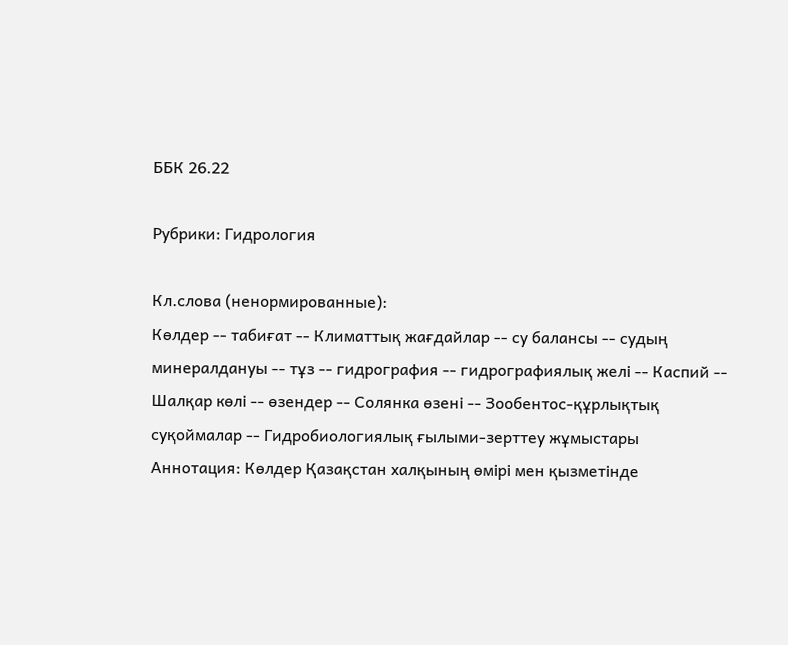ББК 26.22

Рубрики: Гидрология

Кл.слова (ненормированные):
Көлдер -- табиғат -- Климаттық жағдайлар -- су балансы -- судың минералдануы -- тұз -- гидрография -- гидрографиялық желі -- Каспий -- Шалқар көлі -- өзендер -- Солянка өзені -- Зообентос-құрлықтық суқоймалар -- Гидробиологиялық ғылыми-зерттеу жұмыстары
Аннотация: Көлдер Қазақстан халқының өмірі мен қызметінде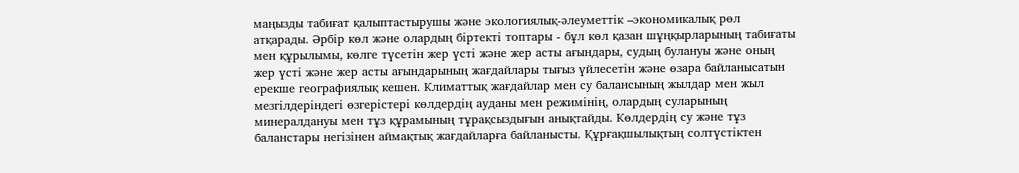маңызды табиғат қалыптастырушы және экологиялық-әлеуметтік –экономикалық рөл атқарады. Әрбір көл және олардың біртекті топтары - бұл көл қазан шұңқырларының табиғаты мен құрылымы, көлге түсетін жер үсті және жер асты ағындары, судың булануы және оның жер үсті және жер асты ағындарының жағдайлары тығыз үйлесетін және өзара байланысатын ерекше географиялық кешен. Климаттық жағдайлар мен су балансының жылдар мен жыл мезгілдеріндегі өзгерістері көлдердің ауданы мен режимінің, олардың суларының минералдануы мен тұз құрамының тұрақсыздығын анықтайды. Көлдердің су және тұз баланстары негізінен аймақтық жағдайларға байланысты. Құрғақшылықтың солтүстіктен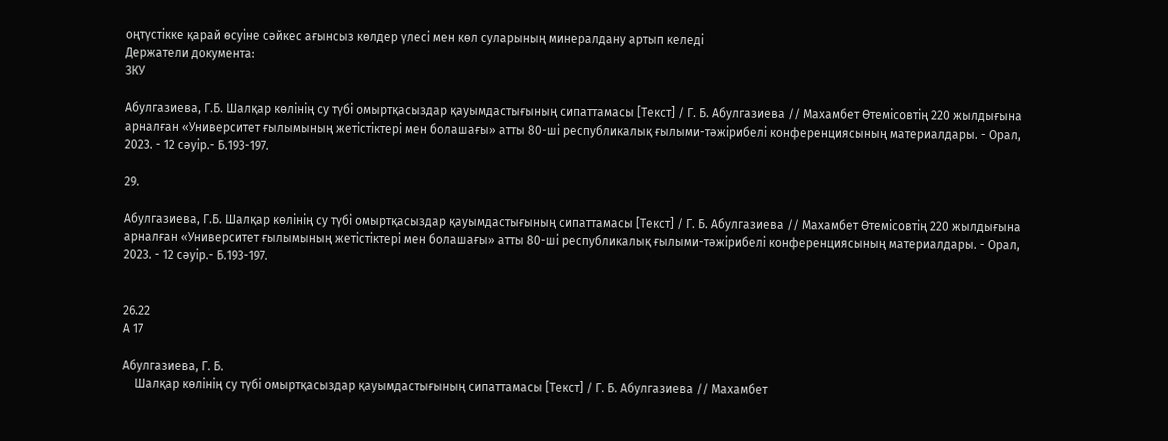оңтүстікке қарай өсуіне сәйкес ағынсыз көлдер үлесі мен көл суларының минералдану артып келеді
Держатели документа:
ЗКУ

Абулгазиева, Г.Б. Шалқар көлінің су түбі омыртқасыздар қауымдастығының сипаттамасы [Текст] / Г. Б. Абулгазиева // Махамбет Өтемісовтің 220 жылдығына арналған «Университет ғылымының жетістіктері мен болашағы» атты 80-ші республикалық ғылыми-тәжірибелі конференциясының материалдары. - Орал, 2023. - 12 сәуір.- Б.193-197.

29.

Абулгазиева, Г.Б. Шалқар көлінің су түбі омыртқасыздар қауымдастығының сипаттамасы [Текст] / Г. Б. Абулгазиева // Махамбет Өтемісовтің 220 жылдығына арналған «Университет ғылымының жетістіктері мен болашағы» атты 80-ші республикалық ғылыми-тәжірибелі конференциясының материалдары. - Орал, 2023. - 12 сәуір.- Б.193-197.


26.22
А 17

Абулгазиева, Г. Б.
    Шалқар көлінің су түбі омыртқасыздар қауымдастығының сипаттамасы [Текст] / Г. Б. Абулгазиева // Махамбет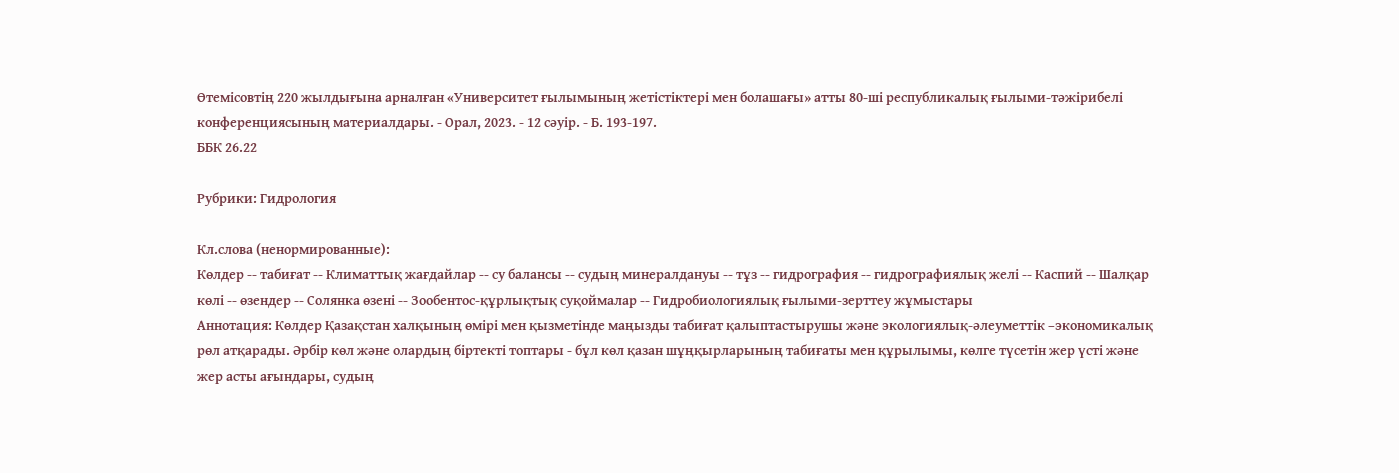Өтемісовтің 220 жылдығына арналған «Университет ғылымының жетістіктері мен болашағы» атты 80-ші республикалық ғылыми-тәжірибелі конференциясының материалдары. - Орал, 2023. - 12 сәуір. - Б. 193-197.
ББК 26.22

Рубрики: Гидрология

Кл.слова (ненормированные):
Көлдер -- табиғат -- Климаттық жағдайлар -- су балансы -- судың минералдануы -- тұз -- гидрография -- гидрографиялық желі -- Каспий -- Шалқар көлі -- өзендер -- Солянка өзені -- Зообентос-құрлықтық суқоймалар -- Гидробиологиялық ғылыми-зерттеу жұмыстары
Аннотация: Көлдер Қазақстан халқының өмірі мен қызметінде маңызды табиғат қалыптастырушы және экологиялық-әлеуметтік –экономикалық рөл атқарады. Әрбір көл және олардың біртекті топтары - бұл көл қазан шұңқырларының табиғаты мен құрылымы, көлге түсетін жер үсті және жер асты ағындары, судың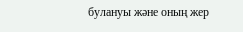булануы және оның жер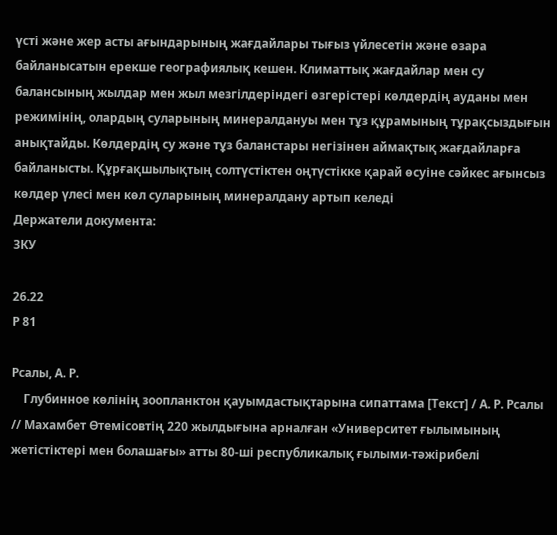үсті және жер асты ағындарының жағдайлары тығыз үйлесетін және өзара байланысатын ерекше географиялық кешен. Климаттық жағдайлар мен су балансының жылдар мен жыл мезгілдеріндегі өзгерістері көлдердің ауданы мен режимінің, олардың суларының минералдануы мен тұз құрамының тұрақсыздығын анықтайды. Көлдердің су және тұз баланстары негізінен аймақтық жағдайларға байланысты. Құрғақшылықтың солтүстіктен оңтүстікке қарай өсуіне сәйкес ағынсыз көлдер үлесі мен көл суларының минералдану артып келеді
Держатели документа:
ЗКУ

26.22
Р 81

Рсалы, А. Р.
    Глубинное көлінің зоопланктон қауымдастықтарына сипаттама [Текст] / А. Р. Рсалы // Махамбет Өтемісовтің 220 жылдығына арналған «Университет ғылымының жетістіктері мен болашағы» атты 80-ші республикалық ғылыми-тәжірибелі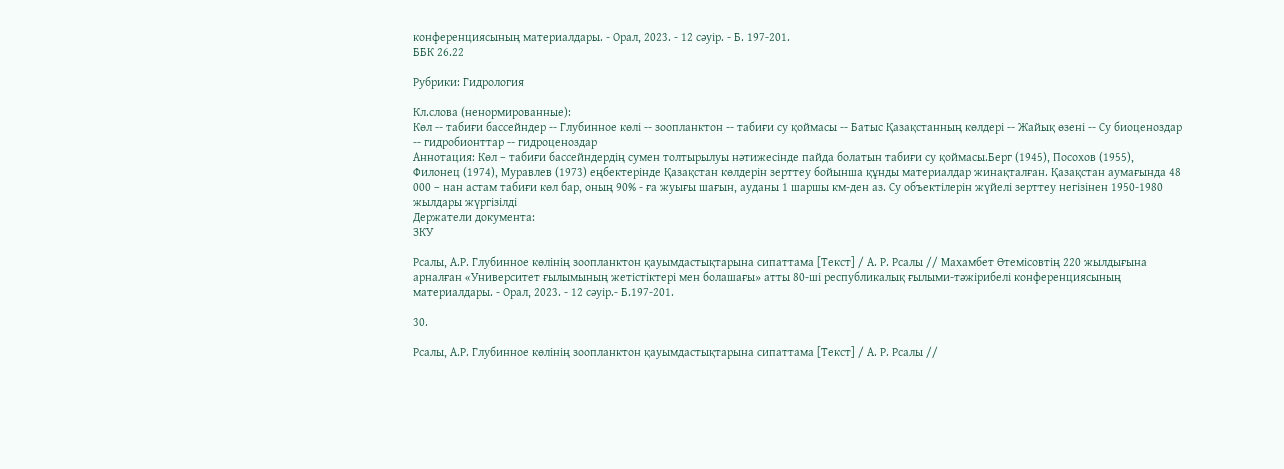конференциясының материалдары. - Орал, 2023. - 12 сәуір. - Б. 197-201.
ББК 26.22

Рубрики: Гидрология

Кл.слова (ненормированные):
Көл -- табиғи бассейндер -- Глубинное көлі -- зоопланктон -- табиғи су қоймасы -- Батыс Қазақстанның көлдері -- Жайық өзені -- Су биоценоздар -- гидробионттар -- гидроценоздар
Аннотация: Көл – табиғи бассейндердің сумен толтырылуы нәтижесінде пайда болатын табиғи су қоймасы.Берг (1945), Посохов (1955), Филонец (1974), Муравлев (1973) еңбектерінде Қазақстан көлдерін зерттеу бойынша құнды материалдар жинақталған. Қазақстан аумағында 48 000 – нан астам табиғи көл бар, оның 90% - ға жуығы шағын, ауданы 1 шаршы км-ден аз. Су объектілерін жүйелі зерттеу негізінен 1950-1980 жылдары жүргізілді
Держатели документа:
ЗКУ

Рсалы, А.Р. Глубинное көлінің зоопланктон қауымдастықтарына сипаттама [Текст] / А. Р. Рсалы // Махамбет Өтемісовтің 220 жылдығына арналған «Университет ғылымының жетістіктері мен болашағы» атты 80-ші республикалық ғылыми-тәжірибелі конференциясының материалдары. - Орал, 2023. - 12 сәуір.- Б.197-201.

30.

Рсалы, А.Р. Глубинное көлінің зоопланктон қауымдастықтарына сипаттама [Текст] / А. Р. Рсалы //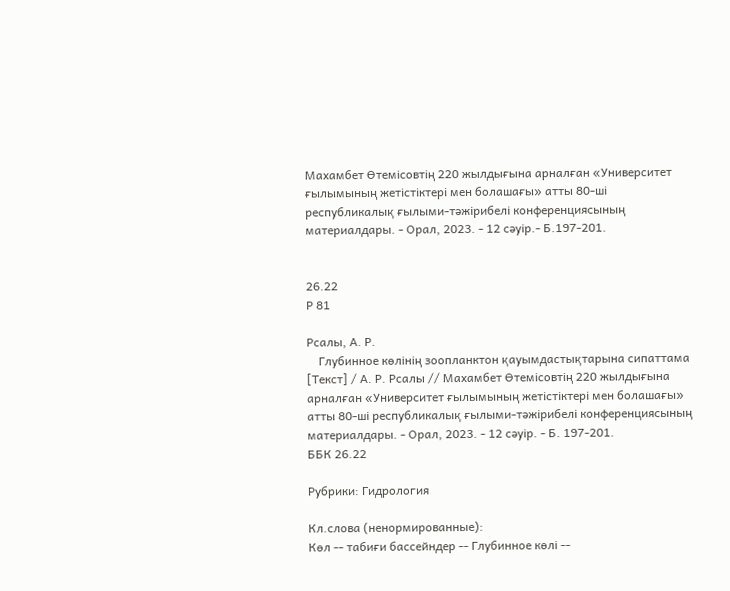Махамбет Өтемісовтің 220 жылдығына арналған «Университет ғылымының жетістіктері мен болашағы» атты 80-ші республикалық ғылыми-тәжірибелі конференциясының материалдары. - Орал, 2023. - 12 сәуір.- Б.197-201.


26.22
Р 81

Рсалы, А. Р.
    Глубинное көлінің зоопланктон қауымдастықтарына сипаттама [Текст] / А. Р. Рсалы // Махамбет Өтемісовтің 220 жылдығына арналған «Университет ғылымының жетістіктері мен болашағы» атты 80-ші республикалық ғылыми-тәжірибелі конференциясының материалдары. - Орал, 2023. - 12 сәуір. - Б. 197-201.
ББК 26.22

Рубрики: Гидрология

Кл.слова (ненормированные):
Көл -- табиғи бассейндер -- Глубинное көлі --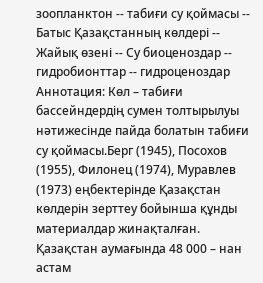зоопланктон -- табиғи су қоймасы -- Батыс Қазақстанның көлдері -- Жайық өзені -- Су биоценоздар -- гидробионттар -- гидроценоздар
Аннотация: Көл – табиғи бассейндердің сумен толтырылуы нәтижесінде пайда болатын табиғи су қоймасы.Берг (1945), Посохов (1955), Филонец (1974), Муравлев (1973) еңбектерінде Қазақстан көлдерін зерттеу бойынша құнды материалдар жинақталған. Қазақстан аумағында 48 000 – нан астам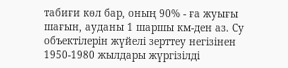табиғи көл бар, оның 90% - ға жуығы шағын, ауданы 1 шаршы км-ден аз. Су объектілерін жүйелі зерттеу негізінен 1950-1980 жылдары жүргізілді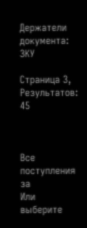Держатели документа:
ЗКУ

Страница 3, Результатов: 45



Все поступления за
Или выберите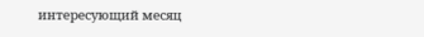интересующий месяц